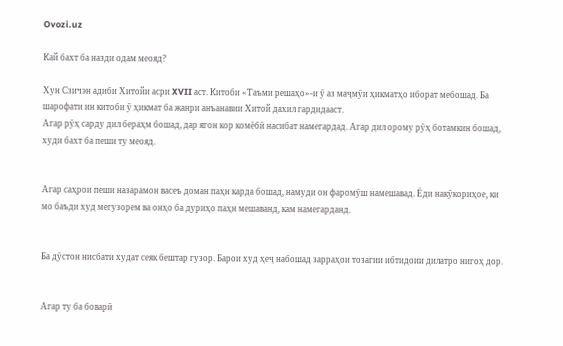Ovozi.uz

Кай бахт ба назди одам меояд?

Хун Сзичэн адиби Хитойи асри XVII аст. Китоби «Таъми решаҳо»-и ӯ аз маҷмӯи ҳикматҳо иборат мебошад. Ба шарофати ин китоби ӯ ҳикмат ба жанри анъанавии Хитой дахил гардидааст.
Агар рӯҳ сарду дил бераҳм бошад, дар ягон кор комёбӣ насибат намегардад. Агар дил орому рӯҳ ботамкин бошад, худи бахт ба пеши ту меояд.


Агар саҳрои пеши назарамон васеъ доман паҳн карда бошад, намуди он фаромӯш намешавад. Ёди накӯкориҳое, ки мо баъди худ мегузорем ва онҳо ба дуриҳо паҳн мешаванд, кам намегарданд.


Ба дӯстон нисбати худат сеяк бештар гузор. Барои худ ҳеҷ набошад зарраҳои тозагии ибтидоии дилатро нигоҳ дор.


Агар ту ба боварӣ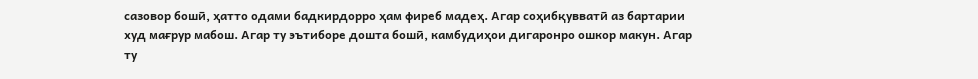сазовор бошӣ, ҳатто одами бадкирдорро ҳам фиреб мадеҳ. Агар соҳибқувватӣ аз бартарии худ мағрур мабош. Агар ту эътиборе дошта бошӣ, камбудиҳои дигаронро ошкор макун. Агар ту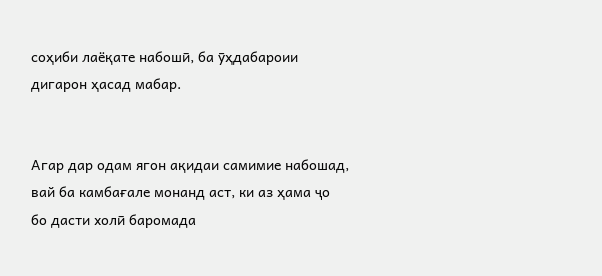соҳиби лаёқате набошӣ, ба ӯҳдабароии дигарон ҳасад мабар.


Агар дар одам ягон ақидаи самимие набошад, вай ба камбағале монанд аст, ки аз ҳама ҷо бо дасти холӣ баромада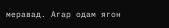меравад. Агар одам ягон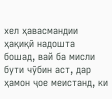хел ҳавасмандии ҳақиқӣ надошта бошад, вай ба мисли бути чӯбин аст, дар ҳамон ҷое меистанд, ки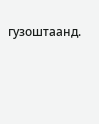гузоштаанд.